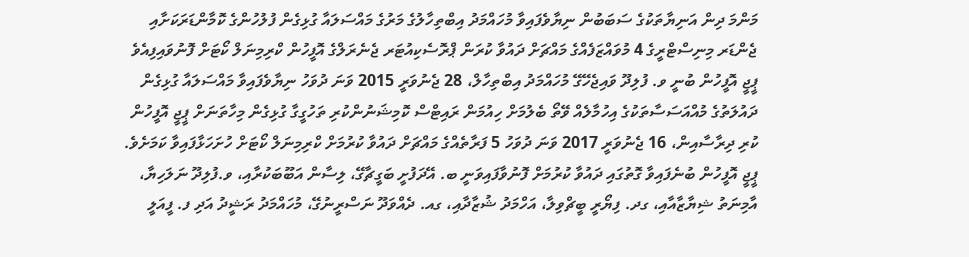މަންމަ ދިން އަނިޔާތަކުގެ ސަބަބުން ނިޔާވެފައިވާ މުހައްމަދު އިބްތިހާލުގެ މަރުގެ މައްސަލައާ ގުޅިގެން ފުލުހުންގެ ކޮމާންޑަރަކަށާއި ޖެންޑަރ މިނިސްޓްރީގެ 4 މުވައްޒަފެއްގެ މައްޗަށް ދައުވާ ކުރަން ޕްރޮސެކިއުޓަރ ޖެނެރަލްގެ އޮފީހުން ކްރިމިނަލް ކޯޓަށް ފޮނުވައިފިއެވެ
ޕީޖީ އޮފީހުން ބުނީ ވ. ފުލިދޫ ވައިޖެހޭގޭ މުހައްމަދު އިބްތިހާލް، 28 ޖެނުވަރީ 2015 ވަނަ ދުވަހު ނިޔާވެފައިވާ މައްސަލައާ ގުޅިގެން ދައުލަތުގެ މުއްއަސަސާތަކުގެ އިހުމާލެއް ވޭތޯ ބެލުމަށް ހިއުމަން ރައިޓްސް ކޮމިޝަނުންކުރި ތަހުގީގާ ގުޅިގެން މިހާތަނަށް ޕީޖީ އޮފީހުން ކުރި ދިރާސާއިން، 16 ޖެނުވަރީ 2017 ވަނަ ދުވަހު 5 ފަރާތެއްގެ މައްޗަށް ދައުވާ ކުރުމަށް ކްރިމިނަލް ކޯޓަށް ހުށަހަޅާފައިވާ ކަމަށެވެ.
ޕީޖީ އޮފީހުން ބުނެފައިވާ ގޮތުގައި ދައުވާ ކުރުމަށް ފޮނުވާފައިވަނީ ބ. އޭދަފުށީ ބަގީޗާގޭ، ލިސާން އަބޫބަކުރާއި، ވ.ފުލިދޫ ނަލަހިޔާ، އާމިނަތު ޝިޔާޒާއާއި، ގދ. ފިޔޯރީ ބީޗްވިލާ، އަހްމަދު ޝުޒާދާއި، ގއ. ދެއްވަދޫ ނަސްރީނުގޭ، މުހައްމަދު ރަޝީދު އަދި ފ. ފީއަލީ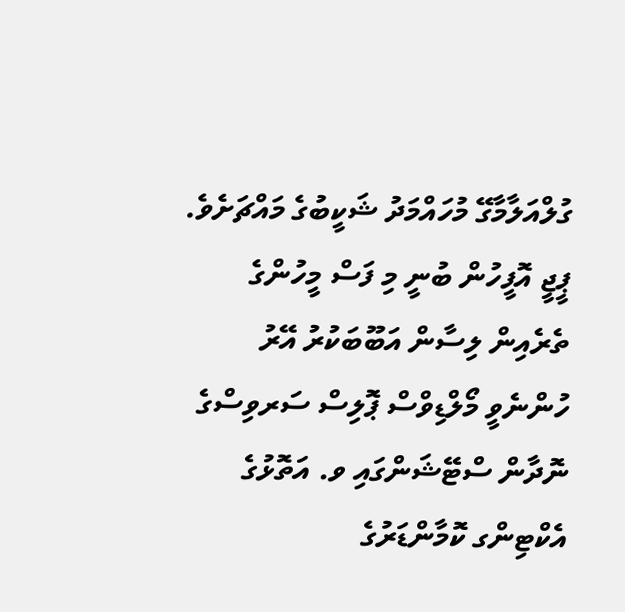ގުލްއަލާމާގޭ މުހައްމަދު ޝަކީބުގެ މައްޗަށެވެ.
ޕީޖީ އޮފީހުން ބުނީ މި ފަސް މީހުންގެ ތެރެއިން ލިސާން އަބޫބަކުރު އޭރު ހުންނެވީ މޯލްޑިވްސް ޕޮލިސް ސަރވިސްގެ ނޮދާން ސްޓޭޝަންގައި ވ. އަތޮޅުގެ އެކްޓިންގ ކޮމާންޑަރުގެ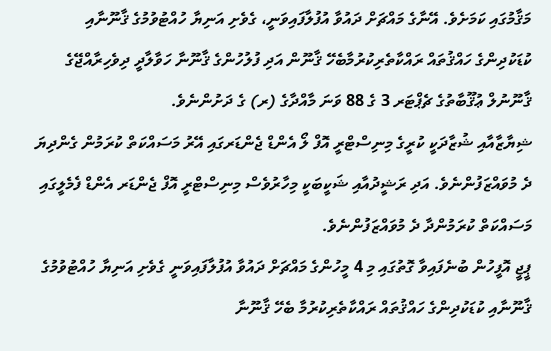މަޤާމުގައި ކަމަށެވެ. އޭނާގެ މައްޗަށް ދައުވާ އުފުލާފައިވަނީ، ގެވެށި އަނިޔާ ހުއްޓުވުމުގެ ޤާނޫނާއި ކުޑަކުދިންގެ ހައްޤުތައް ރައްކާތެރިކުރުމާބެހޭ ޤާނޫން އަދި ފުލުހުންގެ ޤާނޫނާ ހަވާލާދީ ދިވެހިރާއްޖޭގެ ޤާނޫނުލް ޢުޤޫބާތުގެ ޗެޕްޓަރ 3 ގެ 88 ވަނަ މާއްދާގެ (ރ) ގެ ދަށުންނެވެ.
ޝިޔާޒާއާއި ޝުޒާދަކީ ކުރީގެ މިނިސްޓްރީ އޮފް ލޯ އެންޑް ޖެންޑަރގައި އޭރު މަސައްކަތް ކުރަމުން ގެންދިޔަ ދެ މުވައްޒަފުންނެވެ. އަދި ރަޝީދުއާއި ޝަކީބަކީ މިހާރުވެސް މިނިސްޓްރީ އޮފް ޖެންޑަރ އެންޑް ފެމެލީގައި މަސައްކަތް ކުރަމުންދާ ދެ މުވައްޒަފުންނެވެ.
ޕީޖީ އޮފީހުން ބުނެފައިވާ ގޮތުގައި މި 4 މީހުންގެ މައްޗަށް ދައުވާ އުފުލާފައިވަނީ ގެވެށި އަނިޔާ ހުއްޓުވުމުގެ ޤާނޫނާއި ކުޑަކުދިންގެ ހައްޤުތައް ރައްކާތެރިކުރުމާ ބެހޭ ޤާނޫނާ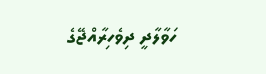ހަވާލާދީ ދިވެހިރާއްޖޭގެ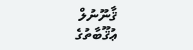ޤާނޫނުލް ޢުޤޫބާތުގެ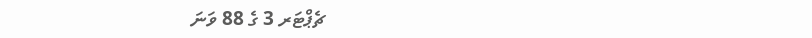ޗެޕްޓަރ 3 ގެ 88 ވަނަ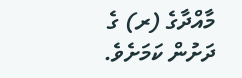މާއްދާގެ (ރ) ގެ ދަށުން ކަމަށެވެ.